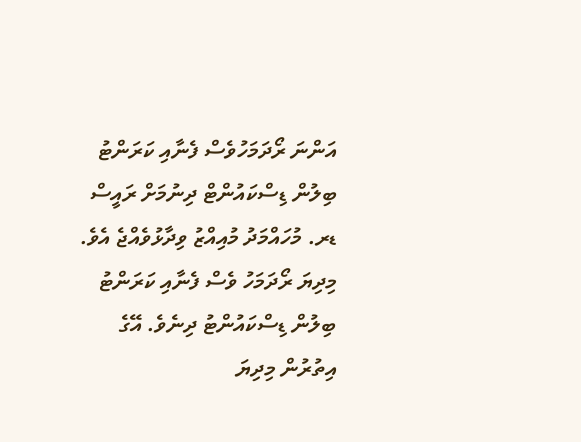އަންނަ ރޯދަމަހުވެސް ފެނާއި ކަރަންޓު ބިލުން ޑިސްކައުންޓް ދިނުމަށް ރައީސް ޑރ. މުހައްމަދު މުއިއްޒު ވިދާޅުވެއްޖެ އެވެ.
މިދިޔަ ރޯދަމަހު ވެސް ފެނާއި ކަރަންޓު ބިލުން ޑިސްކައުންޓު ދިނެވެ. އޭގެ އިތުރުން މިދިޔަ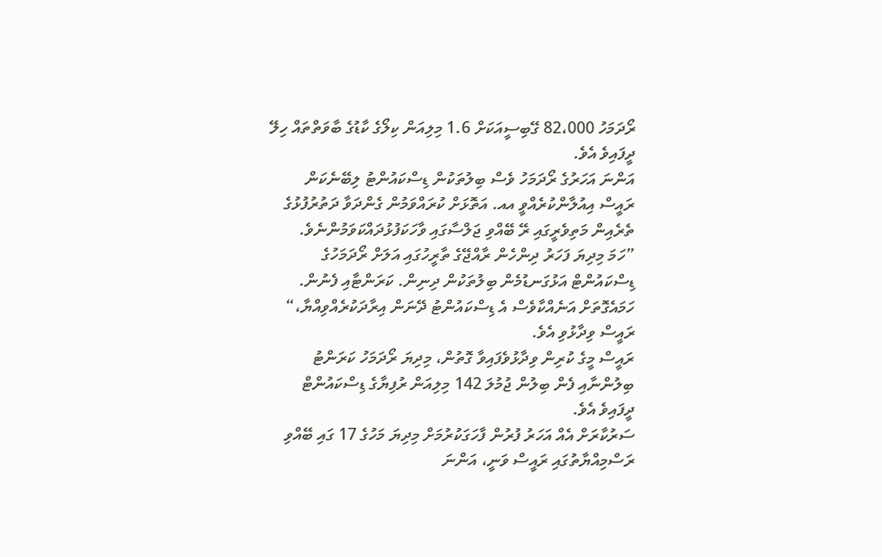ރޯދަމަހު 82،000 ގޭބިސީއަކަށް 1.6 މިލިއަން ކިލޯގެ ކާޑުގެ ބާވަތްތައް ހިލޭ ދީފައިވެ އެވެ.
އަންނަ އަހަރުގެ ރޯދަމަހު ވެސް ބިލުތަކުން ޑިސްކައުންޓު ލިބޭނެކަން ރައީސް އިއުލާންކުރެއްވީ އއ. އަތޮޅަށް ކުރައްވަމުން ގެންދަވާ ދަތުރުފުޅުގެ ތެރެއިން މަތިވެރީގައި ރޭ ބޭއްވި ޖަލްސާގައި ވާހަކަފުޅުދައްކަވަމުންނެވެ.
”ހަމަ މިދިޔަ ފަހަރު ދިންހެން ރާއްޖޭގެ ތާރީހުގައި އަލަށް ރޯދަމަހުގެ ޑިސްކައުންޓް އަޅުގަނޑުމެން ބިލުތަކުން ދިނިން. ކަރަންޓާއި ފެނުން. ހަމައެގޮތަށް އަނެއްކާވެސް އެ ޑިސްކައުންޓު ދޭނަން އިރާދަކުރެއްވިއްޔާ،“ ރައީސް ވިދާޅުވި އެވެ.
ރައީސް މީގެ ކުރިން ވިދާޅުވެފައިވާ ގޮތުން، މިދިޔަ ރޯދަމަހު ކަރަންޓު ބިލުންނާއި ފެން ބިލުން ޖުމުލަ 142 މިލިއަން ރުފިޔާގެ ޑިސްކައުންޓް ދީފައިވެ އެވެ.
ސަރުކާރަށް އެއް އަހަރު ފުރުން ފާހަގަކުރުމަށް މިދިޔަ މަހުގެ 17 ގައި ބޭއްވި ރަސްމިއްޔާތުގައި ރައީސް ވަނީ، އަންނަ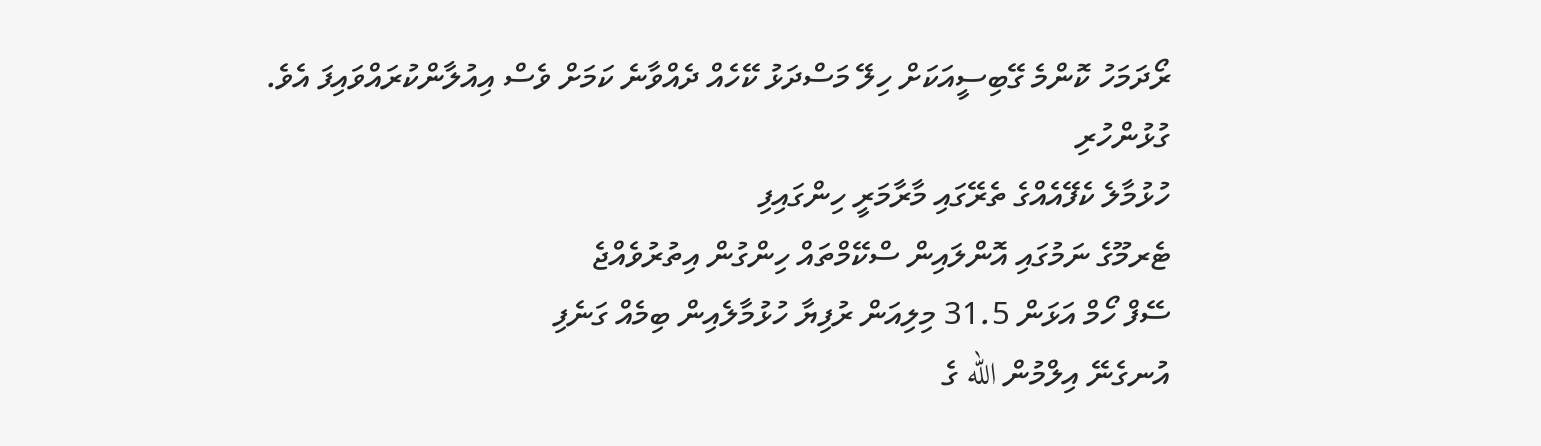ރޯދަމަހު ކޮންމެ ގޭބިސީއަކަށް ހިލޭ މަސްދަޅު ކޭހެއް ދެއްވާނެ ކަމަށް ވެސް އިއުލާންކުރައްވައިފަ އެވެ.
ގުޅުންހުރި
ހުޅުމާލެ ކެފޭއެއްގެ ތެރޭގައި މާރާމަރީ ހިންގައިފި
ޓެރމޫގެ ނަމުގައި އޮންލައިން ސްކޭމްތައް ހިންގުން އިތުރުވެއްޖެ
ސޭފް ހޯމް އަޅަން 31.5 މިލިއަން ރުފިޔާ ހުޅުމާލެއިން ބިމެއް ގަނެފި
އުނގެނޭ އިލްމުން الله ގެ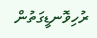ރުހިވޮނޑީގަތުން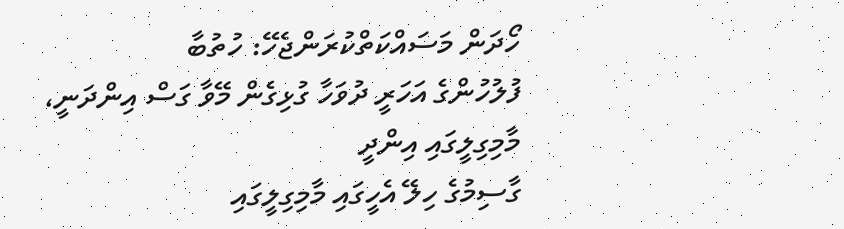ހޯދަން މަސައްކަތްކުރަންޖެހޭ: ހުތުބާ
ފުލުހުންގެ އަހަރީ ދުވަހާ ގުޅިގެން މޭވާ ގަސް އިންދަނީ، މާމިގިލީގައި އިންދީ
ގާސިމުގެ ހިލޭ އެހީގައި މާމިގިލީގައި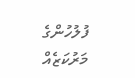ފުލުހުންގެ މަރުކަޒެއް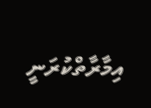އިމާރާތްކުރަނީ